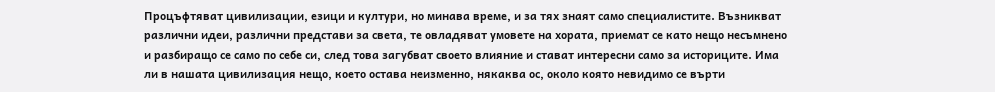Процъфтяват цивилизации, езици и култури, но минава време, и за тях знаят само специалистите. Възникват различни идеи, различни представи за света, те овладяват умовете на хората, приемат се като нещо несъмнено и разбиращо се само по себе си, след това загубват своето влияние и стават интересни само за историците. Има ли в нашата цивилизация нещо, което остава неизменно, някаква ос, около която невидимо се върти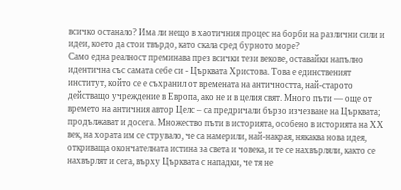всичко останало? Има ли нещо в хаотичния процес на борби на различни сили и идеи, което да стои твърдо, като скала сред бурното море?
Само една реалност преминава през всички тези векове, оставайки напълно идентична със самата себе си - Църквата Христова. Това е единственият институт, който се е съхранил от времената на античността, най-старото действащо учреждение в Европа, ако не и в целия свят. Много пъти — още от времето на античния автор Целс – са предричали бързо изчезване на Църквата; продължават и досега. Множество пъти в историята, особено в историята на ХХ век, на хората им се струвало, че са намерили, най-накрая, някаква нова идея, откриваща окончателната истина за света и човека, и те се нахвърляли, както се нахвърлят и сега, върху Църквата с нападки, че тя не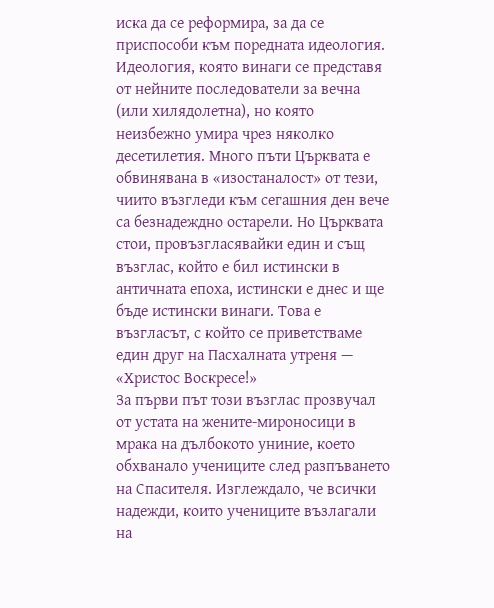иска да се реформира, за да се приспособи към поредната идеология.
Идеология, която винаги се представя от нейните последователи за вечна (или хилядолетна), но която неизбежно умира чрез няколко десетилетия. Много пъти Църквата е обвинявана в «изостаналост» от тези, чиито възгледи към сегашния ден вече са безнадеждно остарели. Но Църквата стои, провъзгласявайки един и същ възглас, който е бил истински в античната епоха, истински е днес и ще бъде истински винаги. Това е възгласът, с който се приветстваме един друг на Пасхалната утреня — «Христос Воскресе!»
За първи път този възглас прозвучал от устата на жените-мироносици в мрака на дълбокото униние, което обхванало учениците след разпъването на Спасителя. Изглеждало, че всички надежди, които учениците възлагали на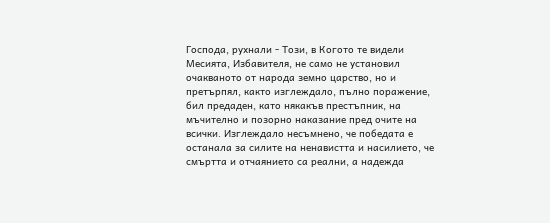Господа, рухнали - Този, в Когото те видели Месията, Избавителя, не само не установил очакваното от народа земно царство, но и претърпял, както изглеждало, пълно поражение, бил предаден, като някакъв престъпник, на мъчително и позорно наказание пред очите на всички. Изглеждало несъмнено, че победата е останала за силите на ненавистта и насилието, че смъртта и отчаянието са реални, а надежда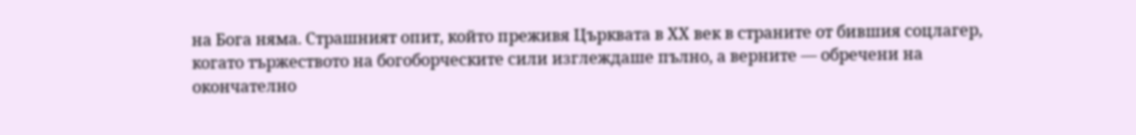на Бога няма. Страшният опит, който преживя Църквата в ХХ век в страните от бившия соцлагер, когато тържеството на богоборческите сили изглеждаше пълно, а верните — обречени на окончателно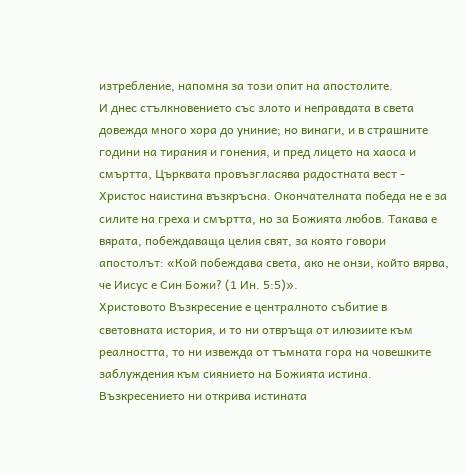изтребление, напомня за този опит на апостолите.
И днес стълкновението със злото и неправдата в света довежда много хора до униние; но винаги, и в страшните години на тирания и гонения, и пред лицето на хаоса и смъртта, Църквата провъзгласява радостната вест - Христос наистина възкръсна. Окончателната победа не е за силите на греха и смъртта, но за Божията любов. Такава е вярата, побеждаваща целия свят, за която говори апостолът: «Кой побеждава света, ако не онзи, който вярва, че Иисус е Син Божи? (1 Ин. 5:5)».
Христовото Възкресение е централното събитие в световната история, и то ни отвръща от илюзиите към реалността, то ни извежда от тъмната гора на човешките заблуждения към сиянието на Божията истина.
Възкресението ни открива истината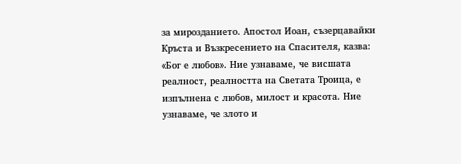за мирозданието. Апостол Иоан, съзерцавайки Кръста и Възкресението на Спасителя, казва: «Бог е любов». Ние узнаваме, че висшата реалност, реалността на Светата Троица, е изпълнена с любов, милост и красота. Ние узнаваме, че злото и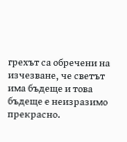грехът са обречени на изчезване, че светът има бъдеще и това бъдеще е неизразимо прекрасно.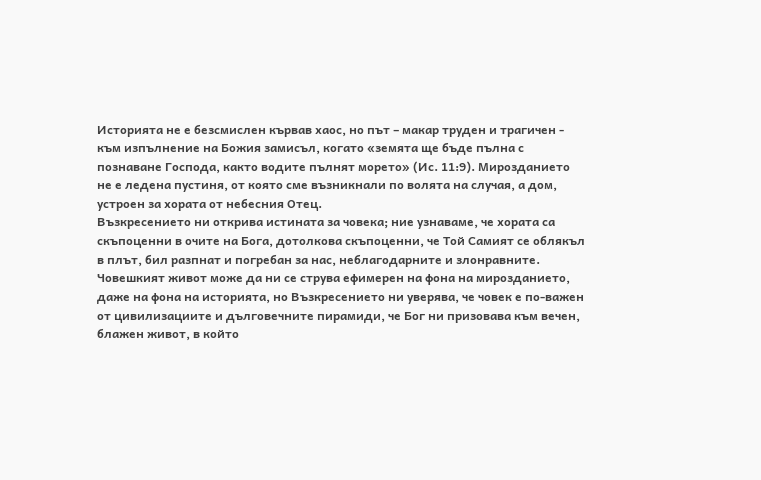Историята не е безсмислен кървав хаос, но път – макар труден и трагичен - към изпълнение на Божия замисъл, когато «земята ще бъде пълна с познаване Господа, както водите пълнят морето» (Ис. 11:9). Мирозданието не е ледена пустиня, от която сме възникнали по волята на случая, а дом, устроен за хората от небесния Отец.
Възкресението ни открива истината за човека; ние узнаваме, че хората са скъпоценни в очите на Бога, дотолкова скъпоценни, че Той Самият се облякъл в плът, бил разпнат и погребан за нас, неблагодарните и злонравните.
Човешкият живот може да ни се струва ефимерен на фона на мирозданието, даже на фона на историята, но Възкресението ни уверява, че човек е по-важен от цивилизациите и дълговечните пирамиди, че Бог ни призовава към вечен, блажен живот, в който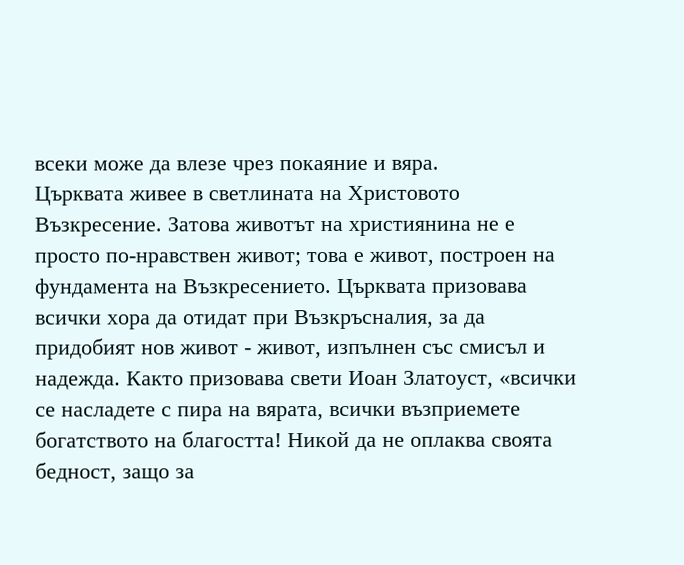всеки може да влезе чрез покаяние и вяра.
Църквата живее в светлината на Христовото Възкресение. Затова животът на християнина не е просто по-нравствен живот; това е живот, построен на фундамента на Възкресението. Църквата призовава всички хора да отидат при Възкръсналия, за да придобият нов живот - живот, изпълнен със смисъл и надежда. Както призовава свети Иоан Златоуст, «всички се насладете с пира на вярата, всички възприемете богатството на благостта! Никой да не оплаква своята бедност, защо за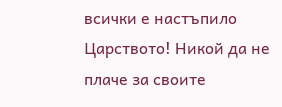всички е настъпило Царството! Никой да не плаче за своите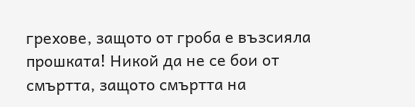грехове, защото от гроба е възсияла прошката! Никой да не се бои от смъртта, защото смъртта на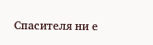Спасителя ни е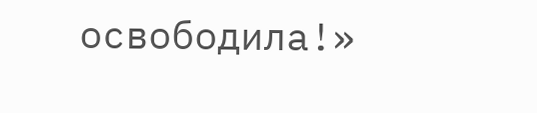освободила!»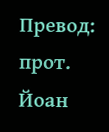Превод: прот. Йоан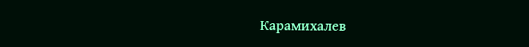Карамихалев